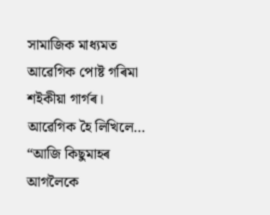সামাজিক মাধ্যমত আৱেগিক পোষ্ট গৰিমা শইকীয়া গাৰ্গৰ।
আৱেগিক হৈ লিখিলে…
“আজি কিছুমাহৰ আগলৈকে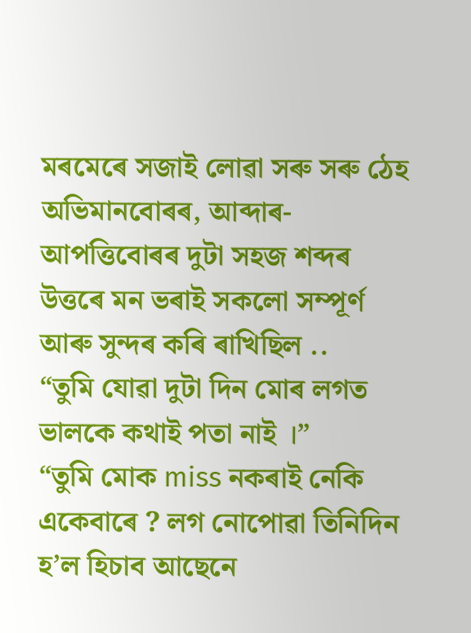মৰমেৰে সজাই লোৱা সৰু সৰু ঠেহ অভিমানবোৰৰ, আব্দাৰ- আপত্তিবোৰৰ দুটা সহজ শব্দৰ উত্তৰে মন ভৰাই সকলো সম্পূৰ্ণ আৰু সুন্দৰ কৰি ৰাখিছিল ..
“তুমি যোৱা দুটা দিন মোৰ লগত ভালকে কথাই পতা নাই ।”
“তুমি মোক miss নকৰাই নেকি একেবাৰে ? লগ নোপোৱা তিনিদিন হ’ল হিচাব আছেনে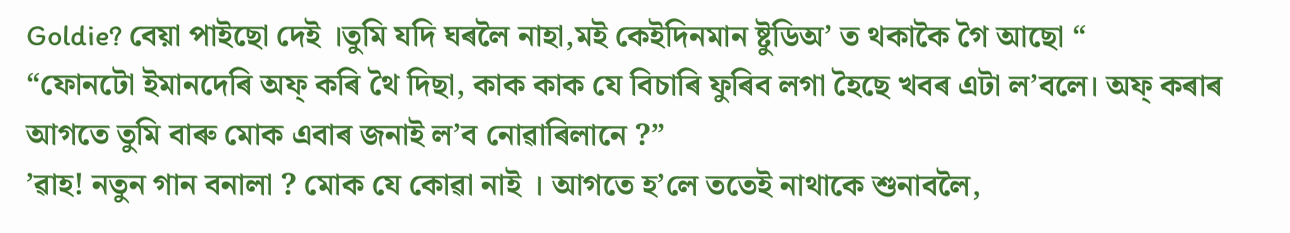Goldie? বেয়া পাইছো দেই ।তুমি যদি ঘৰলৈ নাহা,মই কেইদিনমান ষ্টুডিঅ’ ত থকাকৈ গৈ আছো “
“ফোনটো ইমানদেৰি অফ্ কৰি থৈ দিছা, কাক কাক যে বিচাৰি ফুৰিব লগা হৈছে খবৰ এটা ল’বলে। অফ্ কৰাৰ আগতে তুমি বাৰু মোক এবাৰ জনাই ল’ব নোৱাৰিলানে ?”
ʼৱাহ! নতুন গান বনালা ? মোক যে কোৱা নাই । আগতে হ’লে ততেই নাথাকে শুনাবলৈ,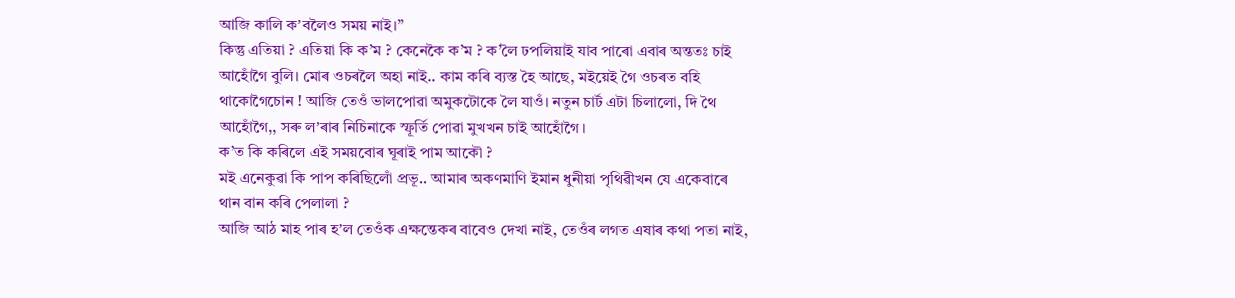আজি কালি কʼবলৈও সময় নাই।”
কিন্তু এতিয়া ? এতিয়া কি ক’ম ? কেনেকৈ ক’ম ? ক’লৈ ঢপলিয়াই যাব পাৰো এবাৰ অন্ততঃ চাই আহোঁগৈ বুলি। মোৰ ওচৰলৈ অহা নাই.. কাম কৰি ব্যস্ত হৈ আছে, মইয়েই গৈ ওচৰত বহি থাকোগৈচোন ! আজি তেওঁ ভালপোৱা অমুকটোকে লৈ যাওঁ। নতুন চাৰ্ট এটা চিলালো, দি থৈ আহোঁগৈ,, সৰু লʼৰাৰ নিচিনাকে স্ফূৰ্তি পোৱা মুখখন চাই আহোঁগৈ ।
ক’ত কি কৰিলে এই সময়বোৰ ঘূৰাই পাম আকৌ ?
মই এনেকুৱা কি পাপ কৰিছিলোঁ প্ৰভূ.. আমাৰ অকণমাণি ইমান ধুনীয়া পৃথিৱীখন যে একেবাৰে থান বান কৰি পেলালা ?
আজি আঠ মাহ পাৰ হʼল তেওঁক এক্ষন্তেকৰ বাবেও দেখা নাই, তেওঁৰ লগত এষাৰ কথা পতা নাই,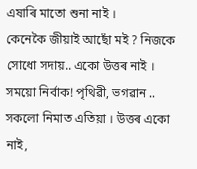এষাৰি মাতো শুনা নাই ।
কেনেকৈ জীয়াই আছোঁ মই ? নিজকে সোধো সদায়.. একো উত্তৰ নাই । সময়ো নিৰ্বাক! পৃথিৱী, ভগৱান .. সকলো নিমাত এতিয়া । উত্তৰ একো নাই,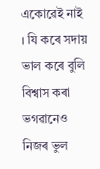একোৱেই নাই । যি কৰে সদায় ভাল কৰে বুলি বিশ্বাস কৰা ভগৱানেও নিজৰ ভুল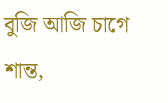বুজি আজি চাগে শান্ত,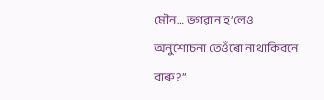মৌন… ভগৱান হ’লেও অনুশোচনা তেওঁৰো নাথাকিবনে বাৰু ?”